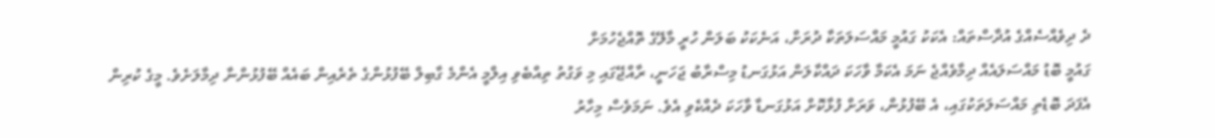ދެ ދިވެއްސެއްގެ އުދާސްތައް: އެކަކު ގައުމީ މައްސަލަތަކާ ދުރަށް، އަނެކަކު ބަލަން ހުރީ މާލޭގެ ތޮއްޖެހުމަށް
ގައުމީ ބޮޑު މައްސަލައެއް ދިމާވެއްޖެ ނަމަ އެކަމާ ވާހަކަ ދައްކާލަން އަޅުގަނޑު މިސްރާބު ޖަހަނީ، ރާއްޖޭގައި މި ވަގުތު ތިއްބެވި އިލްމީ އެންމެ ގާބިލް ބޭފުޅުންގެ ތެރެއިން ބައެއް ބޭފުޅުންނާ ދިމާލަށެވެ. މީގެ ކުރިން އެފަދަ ބޮޑެތި މައްސަލަތަކުގައި، އެ ބޭފުޅުން، ވަރަށް ފުޅާކޮށް އަޅުގަނޑާ ވާހަކަ ދެއްކެވި އެވެ. ނަމަވެސް މިހާރު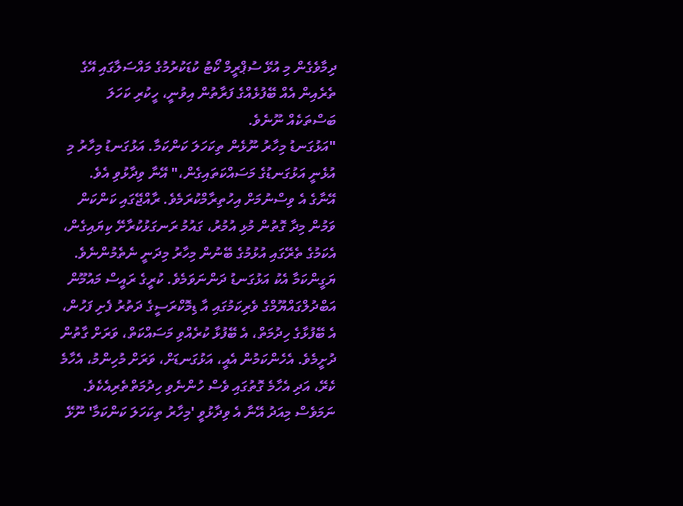ދިމާވެގެން މި އުޅޭ ސުޕްރީމް ކޯޓު ކުޑަކުރުމުގެ މައްސަލާގައި އޭގެ ތެރެއިން އެއް ބޭފުޅެއްގެ ފަރާތުން އިވުނީ، ހީކުރި ކަހަލަ ބަސްތަކެއް ނޫނެވެ.
"އަޅުގަނޑު މިހާރު ނޫޅެން ތިކަހަލަ ކަންކަމާ. އަޅުގަނޑު މިހާރު މި އުޅެނީ އަޅުގަނޑުގެ މަސައްކަތައިގެން،" އޭނާ ވިދާޅުވި އެވެ.
އޭނާގެ އެ ވިސްނުމަށް އިހުތިރާމްކުރަމެވެ. ރާއްޖޭގައި ކަންކަން ވަމުން މިދާ ގޮތުން މުޅި އުމުރު، ގައުމު ރަނގަޅުކުރާށޭ ކިޔައިގެން، އެކަމުގެ ތެރޭގައި އުޅުމުގެ ބޭނުން މިހާރު މިދަނީ ނެތެމުންނެވެ. ޔަގީންކަމާ އެކު އަޅުގަނޑު ދަންނަވަމެވެ. ކުރީގެ ރައީސް މައުމޫން އަބްދުލްގައްޔޫމްގެ ވެރިކަމުގައި އާ ޑިމޮކްރަސީގެ ދަތުރު ފެށި ފަހުން، އެ ބޭފުޅާގެ ހިދުމަތް، އެ ބޭފުޅާ ކުރެއްވި މަސައްކަތް، ވަރަށް ގާތުން ދުށީމެވެ. އެހެންކަމުން އެއީ، އަޅުގަނޑަށް، ވަރަށް މުހިންމު، އެހާމެ ކެރޭ، އަދި އެހާމެ ގޮތުގައި ވެސް ހުންނެވި ހިދުމަތްތެރިއެކެވެ.
ނަމަވެސް މިއަދު އޭނާ އެ ވިދާޅުވީ 'މިހާރު ތިކަހަލަ ކަންކަމާ' ނޫޅޭ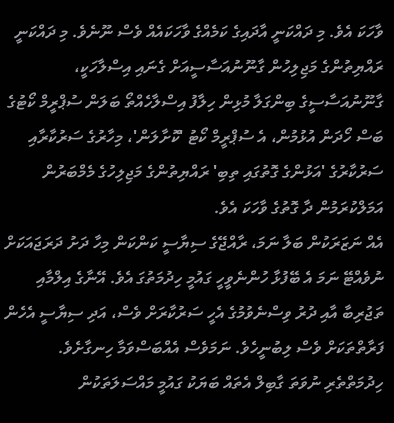ވާހަކަ އެވެ. މި ދައްކަނީ އާދައިގެ ކަމެއްގެ ވާހަކައެއް ވެސް ނޫނެވެ. މި ދައްކަނީ ރައްޔިތުންގެ މަޖިލިހުން ގާނޫނުއަސާސީއަށް ގެނައި އިސްލާހަކީ، ގާނޫނުއަސާސީގެ ބިންގަލާ މުޅިން ހިލާފު އިސްލާހެއްތޯ ބަލަން ސުޕްރީމް ކޯޓުގެ ބަސް ހޯދަން އުޅުމުން، އެ ސުޕްރީމް ކޯޓު 'ކޮށާލަން'، މިހާރުގެ ސަރުކާރާއި ސަރުކާރުގެ 'އަޅުންގެ ގޮތުގައި ތިބި' ރައްޔިތުންގެ މަޖިލިހުގެ މެމްބަރުން އަމަލްކުރަމުން ދާ ގޮތުގެ ވާހަކަ އެވެ.
އެއް ނަޒަރަކުން ބަލާ ނަމަ، ރާއްޖޭގެ ސިޔާސީ ކަންކަން މިހާ ދަށު ދަރަޖައަކަށް ނުވެއްޓޭ ނަމަ އެ ބޭފުޅާ ހުންނެވީހީ ގައުމީ ހިދުމަތުގަ އެވެ. އޭނާގެ އިލްމާއި ތަޖުރިބާ އާއި ދުރު ވިސްނެވުމުގެ އެހީ ސަރުކާރަށް ވެސް، އަދި ސިޔާސީ އެހެން ފަރާތްތަކަށް ވެސް ލިބުނީހެވެ. ނަމަވެސް އެއްބަސްވަމާ ހިނގާށެވެ. ހިދުމަތްތެރި ނުވަތަ ގާބިލް އެތައް ބަޔަކު ގައުމީ މައްސަލަތަކުން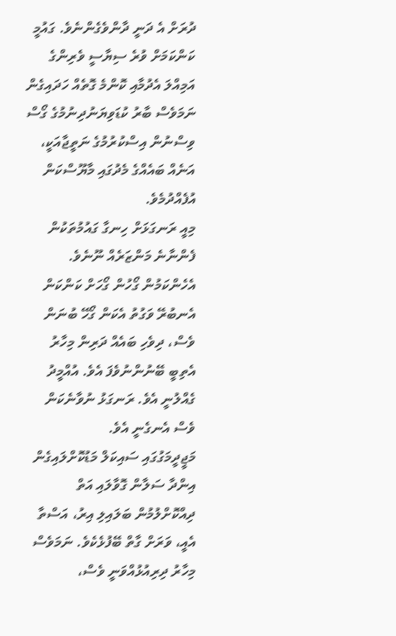ދުރަށް އެ ދަނީ ދާންވެގެންނެވެ. ގައުމީ ކަންކަމަށް ވުރެ ސިޔާސީ ވެރިންގެ އަމިއްލަ އެދުމާއި ކޮންމެ ގޮތެއް ހަދައިގެން ނަމަވެސް ބާރު ކުޑަވިޔަނުދިނުމުގެ ގޯސް ވިސްނުން އިސްކުރުމުގެ ނަތީޖާއަކީ، އަނެއް ބައެއްގެ މެދުގައި މާޔޫސްކަން އުފެއްދުމެވެ.
މިއީ ރަނގަޅަށް ހިނގާ ގައުމުތަކުން ފެންނާނެ މަންޒަރެއް ނޫނެވެ. އެހެންކަމުން ގޯހުން ގޯހަށް ކަންކަން އެނބުރޭ ވަގުތު އެކަން ގޯހޭ ބުނަން ވެސް، ދިވެހި ބައެއް ދަރިން މިހާރު އެތިބީ ބޭނުންނުވެފަ އެވެ. އުއްމީދު ގެއްލުނީ އެވެ. ރަނގަޅު ނުވާނެކަން ވެސް އެނގެނީ އެވެ.
މަޖީދީމަގުގައި ސައިކަލް މަޑުކޮށްލައިގެން އިންދާ ސަލާން ގޮވާލައި އަތް ދިއްކޮށްލުމުން ބަލައިލި އިރު، އަސްތާ އެއީ، ވަރަށް ގާތް ބޭފުޅެކެވެ. ނަމަވެސް މިހާރު ދިރިއުޅުއްވަނީ ވެސް،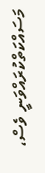މަސައްކަތްކުރައްވަނީ ވެސް،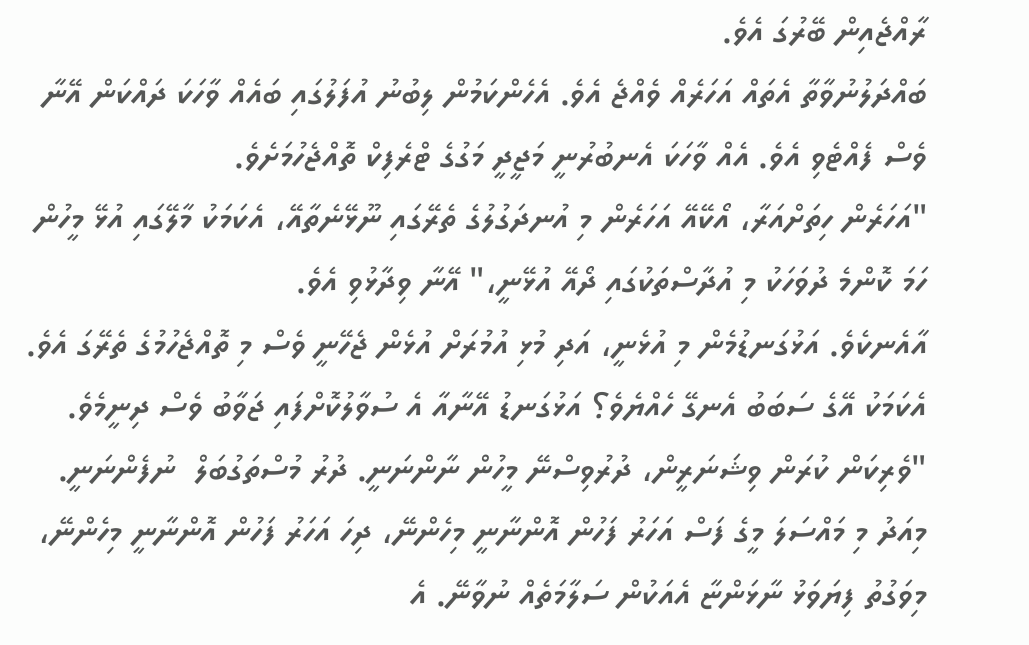ރާއްޖެއިން ބޭރުގަ އެވެ.
ބައްދަލުނުވާތާ އެތައް އަހަރެއް ވެއްޖެ އެވެ. އެހެންކަމުން ލިބުނު އުފަލުގައި ބައެއް ވާހަކަ ދައްކަން އޭނާ ވެސް ފެއްޓެވި އެވެ. އެއް ވާހަކަ އެނބުރުނީ މަޖީދީ މަގުގެ ޓްރެފިކް ތޮއްޖެހުމަށެވެ.
"އަހަރެން ހިތަށްއަރާ، އޯކޭއޭ އަހަރެން މި އުނދަގުލުގެ ތެރޭގައި ނޫޅޭނެތާއޭ، އެކަމަކު މާލޭގައި އުޅޭ މީހުން ހަމަ ކޮންމެ ދުވަހަކު މި އުދާސްތަކުގައި ދޯއޭ އުޅޭނީ،" އޭނާ ވިދާޅުވި އެވެ.
އާއެނކެވެ. އަޅުގަނޑުމެން މި އުޅެނީ، އަދި މުޅި އުމުރަށް އުޅެން ޖެހޭނީ ވެސް މި ތޮއްޖެހުމުގެ ތެރޭގަ އެވެ. އެކަމަކު އޭގެ ސަބަބު އެނގޭ ހެއްޔެވެ؟ އަޅުގަނޑު އޭނާއާ އެ ސުވާލުކޮށްފައި ޖަވާބު ވެސް ދިނީމެވެ.
"ވެރިކަން ކުރަން ވިޝަނަރީން، ދުރުވިސްނޭ މީހުން ނާންނަނީ. ދުރު މުސްތަގުބަލް  ނުފެންނަނީ. މިއަދު މި މައްސަލަ މީގެ ފަސް އަހަރު ފަހުން އޮންނާނީ މިހެންނޭ، ދިހަ އަހަރު ފަހުން އޮންނާނީ މިހެންނޭ، މިވަގުތު ފިޔަވަޅު ނާޅަންޏާ އެއަކުން ސަލާމަތެއް ނުވާނޭ. އެ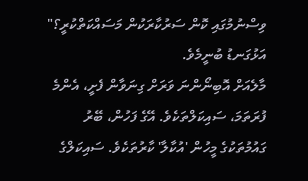ވިސްނުމުގައި ކޮން ސަރުކާރަކުން މަސައްކަތްކުރީ؟" އަޅުގަނޑު ބުނީމެވެ.
މާލެއަށް އޮބިނޯންނަ ވަރަށް ގިނަވާން ފެށީ، އެންމެ ފުރަތަމަ، ސައިކަލްތަކެވެ. އޭގެ ފަހުން، ބޭރު ގައުމުތަކުގެ މީހުން 'އުކާލާ' ކާރުތަކެވެ. ސައިކަލްގެ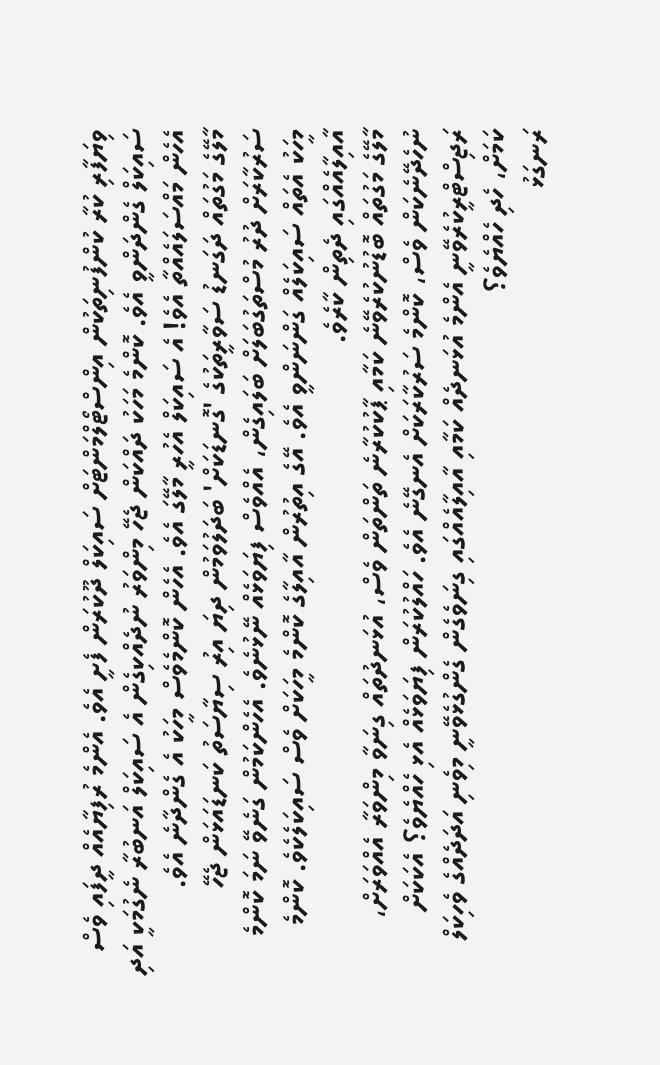ވިޔަފާރި ކުރާ ކުންފުނިތަކުން އިންސްޓޯލްމަންޓަށް ސައިކަލް ދޫކުރަން ފެށީ އެވެ. އެންމެ ރުފިޔާއެއް ދީފައި ވެސް ސައިކަލް ގެންދަންވީ އެވެ. ކޮންމެ މަހަކު ދައްކަން ޖެހޭ މިންވަރު ނުދެއްކިގެން އެ ސައިކަލް އަނބުރާ ނެގުމަކީ އަދި އެހެން މައްސަލައެއްތާ އެވެ! އެ ސައިކަލް އެހުރީ މާލޭގަ އެވެ. އެހެން ކޮންމެވެސް މީހަކު އެ ގެންދާނެ އެވެ.
މާލޭގެ މަގުތައް ދަގަނޑު ސަވާރީތަކުގެ 'ގޮނޑަކަށް' ބަދަލުވަމުން ދިޔަ އިރު ސިޔާސަތު ކަނޑައަޅަން ޖެހޭ ސަރުކާރަށް ދުރު މުސްތަގުބަލަށް ބަލައިގެން، އެއްވެސް ފިޔަވަޅެއް ނޭޅުނެވެ. އެހެންކަމުން ގަނެވޭ ނަމަ ކޮންމެ މީހަކު އެތައް ސައިކަލެއް ގަންނަންވީ އެވެ. އޭގެ އިތުރުން އާއިލާގެ ކޮންމެ މީހަކަށް ވެސް ސައިކަލެކެވެ. ކޮންމެ އާއިލާއެއްގައި ދެތިން ކާރެވެ.
މާލޭގެ މަގުތައް ބޮޑުނުކުރެވޭނެ ކަމާއި ޕާކުކުރާނެ ތަންތަން ވެސް، އުޅަނދުތައް ގިނަވާ މިންވަރާ އެއްވަރަށް، ނުހެދޭނެކަން ވެސް، ކޮންމެ ސަރުކާރަކަށް އެނގޭނެ އެވެ. ހައްލުކުރަން ފިޔަވަޅެއް އެޅި ހެއްޔެވެ؟ އެކަކަށް ރަޖިސްޓްރީކުރެވޭނީ އެންމެ އުޅަނދެއް ކަމާއި އާއިލާއެއްގައި ގިނަވެގެން ގެންގުޅެވޭނީ މިވެނި އަދަދެއްގެ ވެހިކަލް ކަމަށް، ހެދި ހެއްޔެވެ؟
ރަނގަޅު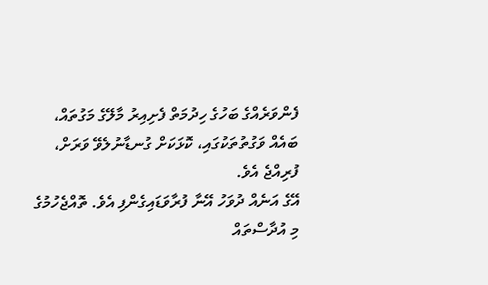ފެންވަރެއްގެ ބަހުގެ ހިދުމަތް ފެށިއިރު މާލޭގެ މަގުތައް، ބައެއް ވަގުތުތަކުގައި، ކޮޅަކަށް ގުނޑާނުލެވޭ ވަރަށް، ފުރިއްޖެ އެވެ.
އޭގެ އަނެއް ދުވަހު އޭނާ ފުރާވަޑައިގެންފި އެވެ. ތޮއްޖެހުމުގެ މި އުދާސްތައް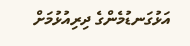އަޅުގަނޑުމެންގެ ދިރިއުޅުމަށް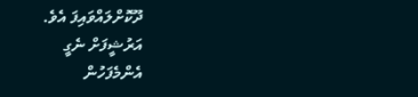ދޫކޮށްލައްވައިފަ އެވެ.
އަރުޝީފަށް ނެގީ
އެންމެފަހުން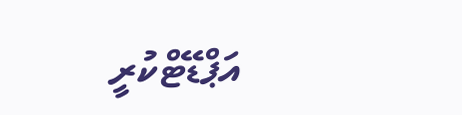އަޕްޑޭޓްކުރީ